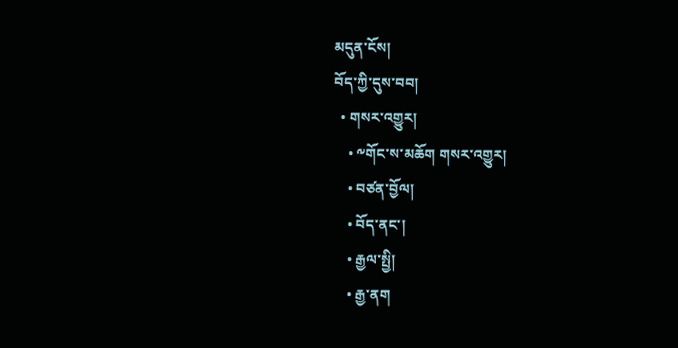མདུན་ངོས།
བོད་ཀྱི་དུས་བབ།
  • གསར་འགྱུར།
    • ༸གོང་ས་མཆོག གསར་འགྱུར།
    • བཙན་བྱོལ།
    • བོད་ནང་།
    • རྒྱལ་སྤྱི།
    • རྒྱ་ནག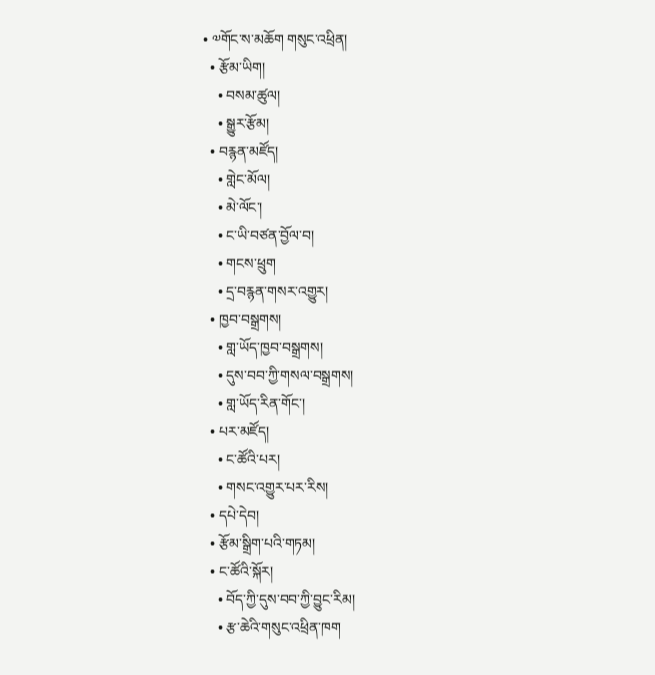• ༧གོང་ས་མཆོག གསུང་འཕྲིན།
  • རྩོམ་ཡིག།
    • བསམ་ཚུལ།
    • སྒྱུར་རྩོམ།
  • བརྙན་མཛོད།
    • གླེང་མོལ།
    • མེ་ལོང་།
    • ང་ཡི་བཙན་བྱོལ་བ།
    • གངས་ཕྲུག
    • དྲ་བརྙན་གསར་འགྱུར།
  • ཁྱབ་བསྒྲགས།
    • གླ་ཡོད་ཁྱབ་བསྒྲགས།
    • དུས་བབ་ཀྱི་གསལ་བསྒྲགས།
    • གླ་ཡོད་རིན་གོང་།
  • པར་མཛོད།
    • ང་ཚོའི་པར།
    • གསང་འགྱུར་པར་རིས།
  • དཔེ་དེབ།
  • རྩོམ་སྒྲིག་པའི་གཏམ།
  • ང་ཚོའི་སྐོར།
    • བོད་ཀྱི་དུས་བབ་ཀྱི་བྱུང་རིམ།
    • རྩ་ཆེའི་གསུང་འཕྲིན་ཁག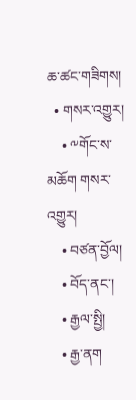ཆ་ཚང་གཟིགས།
  • གསར་འགྱུར།
    • ༸གོང་ས་མཆོག གསར་འགྱུར།
    • བཙན་བྱོལ།
    • བོད་ནང་།
    • རྒྱལ་སྤྱི།
    • རྒྱ་ནག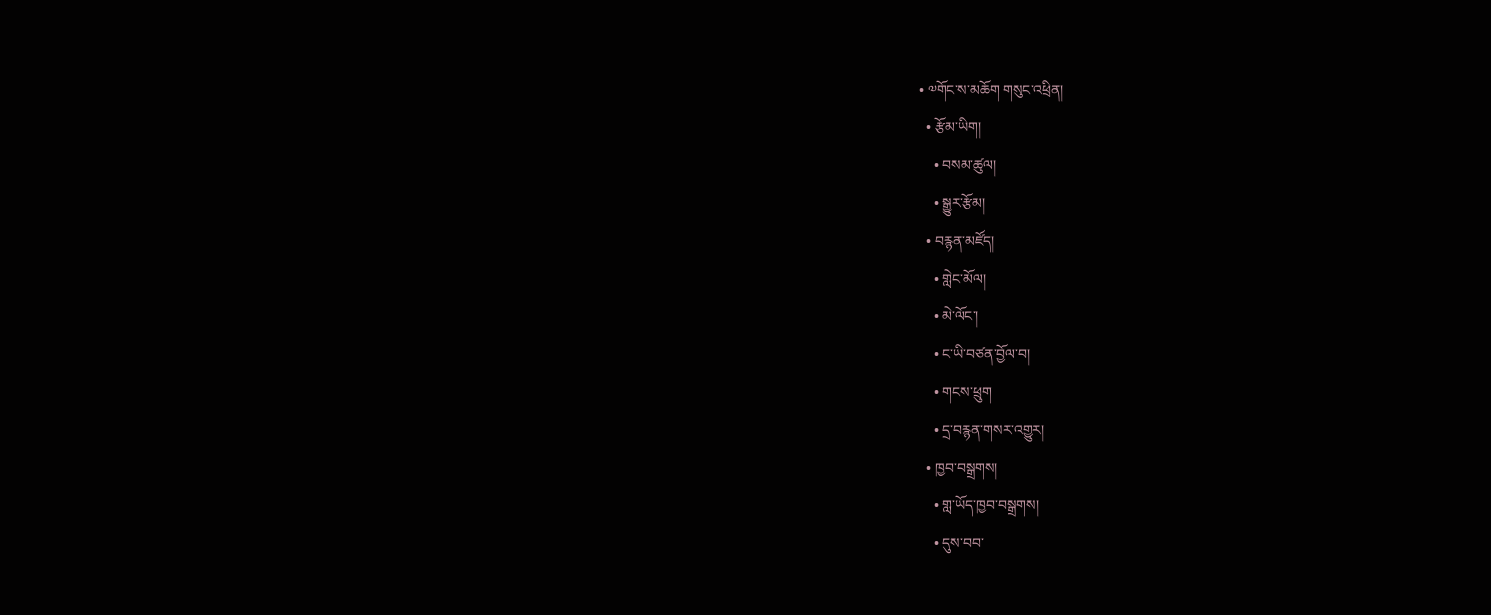• ༧གོང་ས་མཆོག གསུང་འཕྲིན།
  • རྩོམ་ཡིག།
    • བསམ་ཚུལ།
    • སྒྱུར་རྩོམ།
  • བརྙན་མཛོད།
    • གླེང་མོལ།
    • མེ་ལོང་།
    • ང་ཡི་བཙན་བྱོལ་བ།
    • གངས་ཕྲུག
    • དྲ་བརྙན་གསར་འགྱུར།
  • ཁྱབ་བསྒྲགས།
    • གླ་ཡོད་ཁྱབ་བསྒྲགས།
    • དུས་བབ་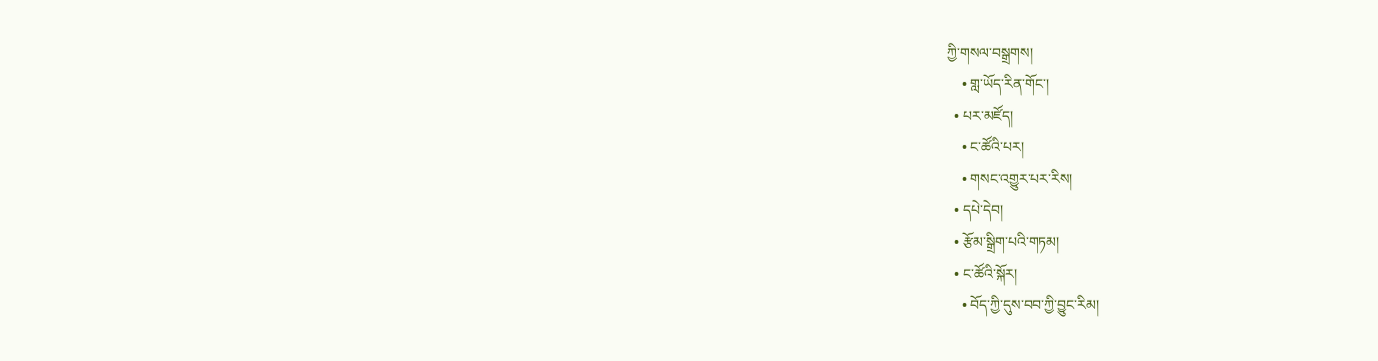ཀྱི་གསལ་བསྒྲགས།
    • གླ་ཡོད་རིན་གོང་།
  • པར་མཛོད།
    • ང་ཚོའི་པར།
    • གསང་འགྱུར་པར་རིས།
  • དཔེ་དེབ།
  • རྩོམ་སྒྲིག་པའི་གཏམ།
  • ང་ཚོའི་སྐོར།
    • བོད་ཀྱི་དུས་བབ་ཀྱི་བྱུང་རིམ།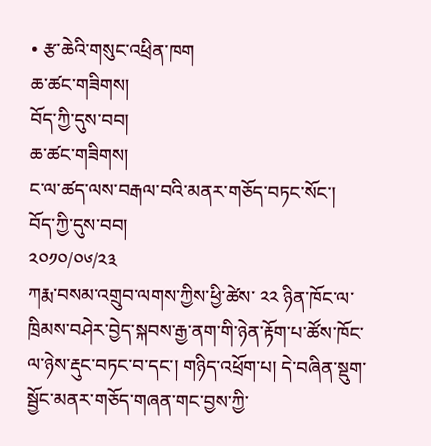• རྩ་ཆེའི་གསུང་འཕྲིན་ཁག
ཆ་ཚང་གཟིགས།
བོད་ཀྱི་དུས་བབ།
ཆ་ཚང་གཟིགས།
ང་ལ་ཚད་ལས་བརྒལ་བའི་མནར་གཅོད་བཏང་སོང་།
བོད་ཀྱི་དུས་བབ།
༢༠༡༠/༠༦/༢༣
ཀརྨ་བསམ་འགྲུབ་ལགས་ཀྱིས་ཕྱི་ཚེས་ ༢༢ ཉིན་ཁོང་ལ་ཁྲིམས་བཤེར་བྱེད་སྐབས་རྒྱ་ནག་གི་ཉེན་རྟོག་པ་ཚོས་ཁོང་ལ་ཉེས་རྡུང་བཏང་བ་དང་། གཉིད་འཕྲོག་པ། དེ་བཞིན་སྡུག་སྦྱོང་མནར་གཅོད་གཞན་གང་བྱས་ཀྱི་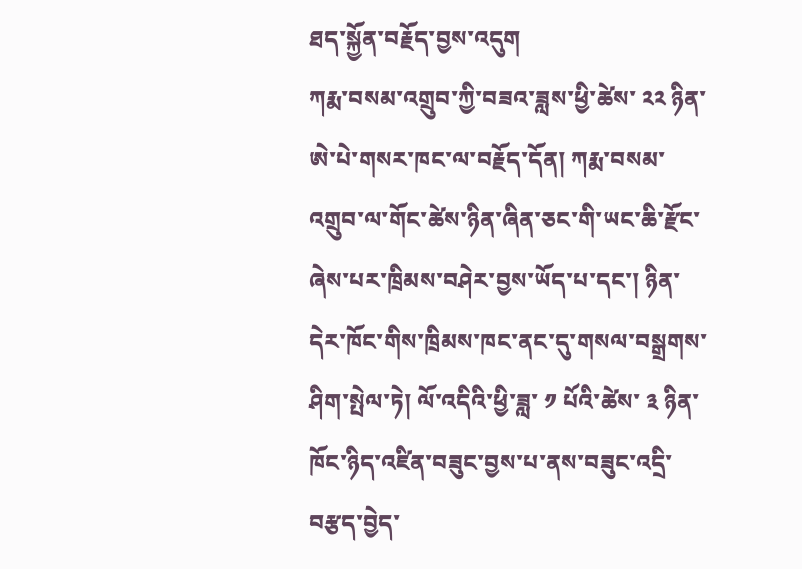ཐད་སྐྱོན་བརྗོད་བྱས་འདུག
ཀརྨ་བསམ་འགྲུབ་ཀྱི་བཟའ་ཟླས་ཕྱི་ཚེས་ ༢༢ ཉིན་ཨེ་པེ་གསར་ཁང་ལ་བརྗོད་དོན། ཀརྨ་བསམ་འགྲུབ་ལ་གོང་ཚེས་ཉིན་ཞིན་ཅང་གི་ཡང་ཆི་རྫོང་ཞེས་པར་ཁྲིམས་བཤེར་བྱས་ཡོད་པ་དང་། ཉིན་དེར་ཁོང་གིས་ཁྲིམས་ཁང་ནང་དུ་གསལ་བསྒྲགས་ཤིག་སྤེལ་ཏེ། ལོ་འདིའི་ཕྱི་ཟླ་ ༡ པོའི་ཚེས་ ༣ ཉིན་ཁོང་ཉིད་འཛིན་བཟུང་བྱས་པ་ནས་བཟུང་འདྲི་བརྩད་བྱེད་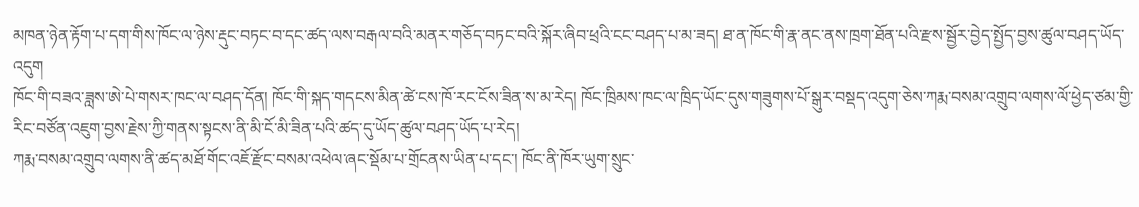མཁན་ཉེན་རྟོག་པ་དག་གིས་ཁོང་ལ་ཉེས་རྡུང་བཏང་བ་དང་ཚད་ལས་བརྒལ་བའི་མནར་གཅོད་བཏང་བའི་སྐོར་ཞིབ་ཕྲའི་ངང་བཤད་པ་མ་ཟད། ཐ་ན་ཁོང་གི་རྣ་ནང་ནས་ཁྲག་ཐོན་པའི་རྫས་སྦྱོར་བྱེད་སྤྱོད་བྱས་ཚུལ་བཤད་ཡོད་འདུག
ཁོང་གི་བཟའ་ཟླས་ཨེ་པེ་གསར་ཁང་ལ་བཤད་དོན། ཁོང་གི་སྐད་གདངས་མིན་ཚེ་ངས་ཁོ་རང་ངོས་ཟིན་ས་མ་རེད། ཁོང་ཁྲིམས་ཁང་ལ་ཁྲིད་ཡོང་དུས་གཟུགས་པོ་སྒུར་བསྡད་འདུག་ཅེས་ཀརྨ་བསམ་འགྲུབ་ལགས་ལོ་ཕྱེད་ཙམ་གྱི་རིང་བཙོན་འཇུག་བྱས་རྗེས་ཀྱི་གནས་སྟངས་ནི་མི་ངོ་མི་ཟིན་པའི་ཚད་དུ་ཡོད་ཚུལ་བཤད་ཡོད་པ་རེད།
ཀརྨ་བསམ་འགྲུབ་ལགས་ནི་ཚད་མཐོ་གོང་འཇོ་རྫོང་བསམ་འཕེལ་ཞང་སྡོམ་པ་གྲོངནས་ཡིན་པ་དང་། ཁོང་ནི་ཁོར་ཡུག་སྲུང་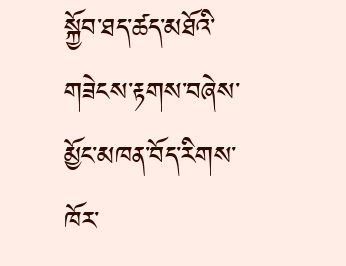སྐྱོབ་ཐད་ཚད་མཐོའི་གཟེངས་རྟགས་བཞེས་མྱོང་མཁན་བོད་རིགས་ཁོར་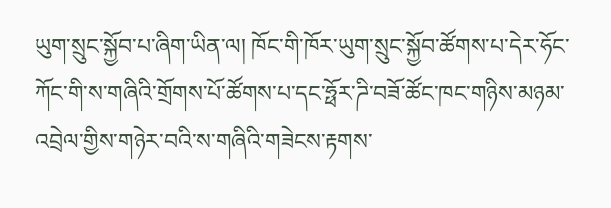ཡུག་སྲུང་སྐྱོབ་པ་ཞིག་ཡིན་ལ། ཁོང་གི་ཁོར་ཡུག་སྲུང་སྐྱོབ་ཚོགས་པ་དེར་ཧོང་ཀོང་གི་ས་གཞིའི་གྲོགས་པོ་ཚོགས་པ་དང་ཧྥོར་ཌི་བཟོ་ཚོང་ཁང་གཉིས་མཉམ་འབྲེལ་གྱིས་གཉེར་བའི་ས་གཞིའི་གཟེངས་རྟགས་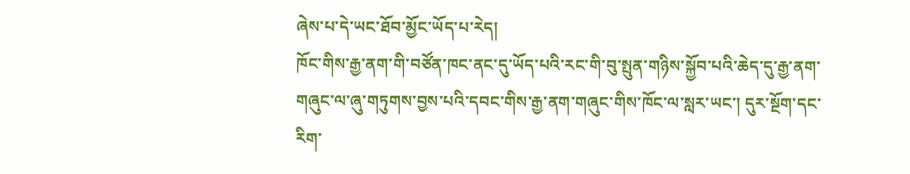ཞེས་པ་དེ་ཡང་ཐོབ་མྱོང་ཡོད་པ་རེད།
ཁོང་གིས་རྒྱ་ནག་གི་བཙོན་ཁང་ནང་དུ་ཡོད་པའི་རང་གི་བུ་སྤུན་གཉིས་སྐྱོབ་པའི་ཆེད་དུ་རྒྱ་ནག་གཞུང་ལ་ཞུ་གཏུགས་བྱས་པའི་དབང་གིས་རྒྱ་ནག་གཞུང་གིས་ཁོང་ལ་སླར་ཡང་། དུར་སྔོག་དང་རིག་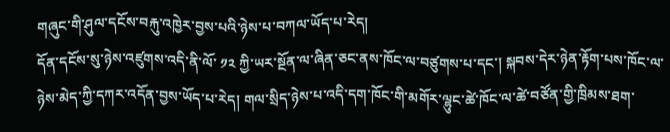གཞུང་གི་ཤུལ་དངོས་བརྐུ་འཁྱེར་བྱས་པའི་ཉེས་པ་བཀལ་ཡོད་པ་རེད།
དོན་དངོས་སུ་ཉེས་འཛུགས་འདི་ནི་ལོ་ ༡༢ ཀྱི་ཡར་སྔོན་ལ་ཞིན་ཅང་ནས་ཁོང་ལ་བཙུགས་པ་དང་། སྐབས་དེར་ཉེན་རྟོག་པས་ཁོང་ལ་ཉེས་མེད་ཀྱི་དཀར་འདོན་བྱས་ཡོད་པ་རེད། གལ་སྲིད་ཉེས་པ་འདི་དག་ཁོང་གི་མགོར་ལྷུང་ཚེ་ཁོང་ལ་ཚེ་བཙོན་གྱི་ཁྲིམས་ཐག་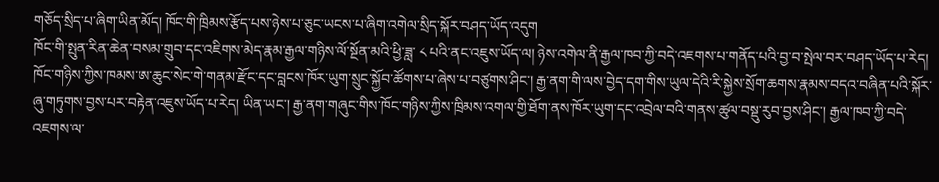གཅོད་སྲིད་པ་ཞིག་ཡིན་མོད། ཁོང་གི་ཁྲིམས་རྩོད་པས་ཉེས་པ་ཅུང་ཡངས་པ་ཞིག་འགེལ་སྲིད་སྐོར་བཤད་ཡོད་འདུག
ཁོང་གི་སྤུན་རིན་ཆེན་བསམ་གྲུབ་དང་འཇིགས་མེད་རྣམ་རྒྱལ་གཉིས་ལོ་སྔོན་མའི་ཕྱི་ཟླ་ ༨ པའི་ནང་འཇུས་ཡོད་ལ། ཉེས་འགེལ་ནི་རྒྱལ་ཁབ་ཀྱི་བདེ་འཇགས་པ་གནོད་པའི་བྱ་བ་སྤེལ་བར་བཤད་ཡོད་པ་རེད། ཁོང་གཉིས་ཀྱིས་ཁམས་ཨ་ཆུང་སེང་གེ་གནམ་རྫོང་དང་བླངས་ཁོར་ཡུག་སྲུང་སྐྱོབ་ཚོགས་པ་ཞེས་པ་བཙུགས་ཤིང་། རྒྱ་ནག་གི་ལས་བྱེད་དག་གིས་ཡུལ་དེའི་རི་སྐྱེས་སྲོག་ཆགས་རྣམས་བདའ་བཞིན་པའི་སྐོར་ཞུ་གཏུགས་བྱས་པར་བརྟེན་འཇུས་ཡོད་པ་རེད། ཡིན་ཡང་། རྒྱ་ནག་གཞུང་གིས་ཁོང་གཉིས་ཀྱིས་ཁྲིམས་འགལ་གྱི་ཐོག་ནས་ཁོར་ཡུག་དང་འབྲེལ་བའི་གནས་ཚུལ་བསྡུ་རུབ་བྱས་ཤིང་། རྒྱལ་ཁབ་ཀྱི་བདེ་འཇགས་ལ་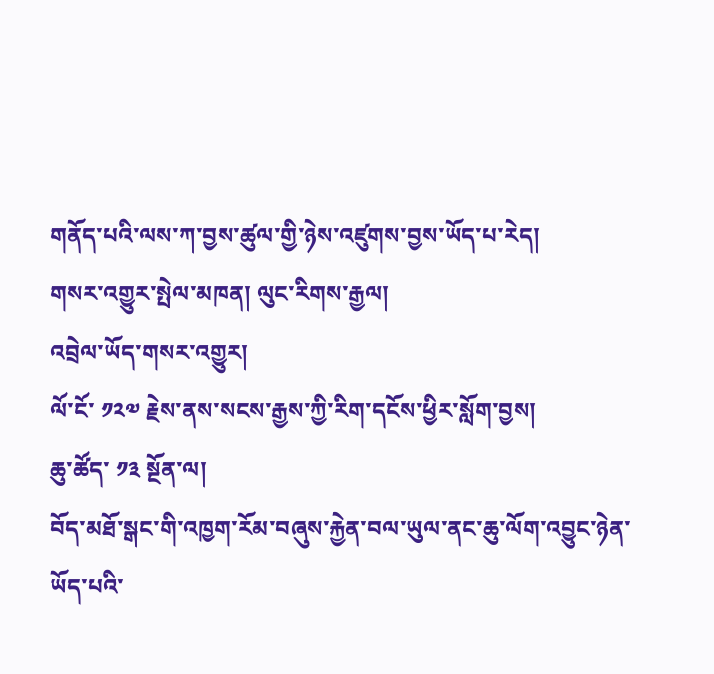གནོད་པའི་ལས་ཀ་བྱས་ཚུལ་གྱི་ཉེས་འཛུགས་བྱས་ཡོད་པ་རེད།
གསར་འགྱུར་སྤེལ་མཁན། ལུང་རིགས་རྒྱལ།
འབྲེལ་ཡོད་གསར་འགྱུར།
ལོ་ངོ་ ༡༢༧ རྗེས་ནས་སངས་རྒྱས་ཀྱི་རིག་དངོས་ཕྱིར་སློག་བྱས།
ཆུ་ཚོད་ ༡༣ སྔོན་ལ།
བོད་མཐོ་སྒང་གི་འཁྱག་རོམ་བཞུས་རྐྱེན་བལ་ཡུལ་ནང་ཆུ་ལོག་འབྱུང་ཉེན་ཡོད་པའི་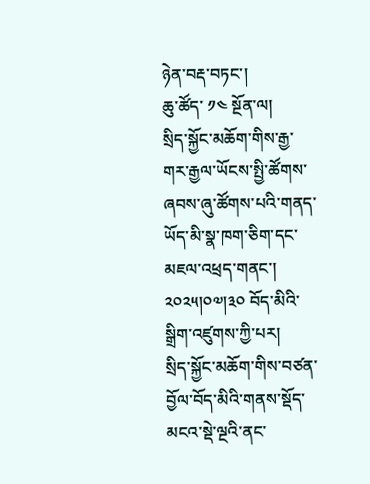ཉེན་བརྡ་བཏང་།
ཆུ་ཚོད་ ༡༤ སྔོན་ལ།
སྲིད་སྐྱོང་མཆོག་གིས་རྒྱ་གར་རྒྱལ་ཡོངས་སྤྱི་ཚོགས་ཞབས་ཞུ་ཚོགས་པའི་གནད་ཡོད་མི་སྣ་ཁག་ཅིག་དང་མཇལ་འཕྲད་གནང་། ༢༠༢༥།༠༧།༣༠ བོད་མིའི་སྒྲིག་འཛུགས་ཀྱི་པར།
སྲིད་སྐྱོང་མཆོག་གིས་བཙན་བྱོལ་བོད་མིའི་གནས་སྡོད་མངའ་སྡེ་ལྔའི་ནང་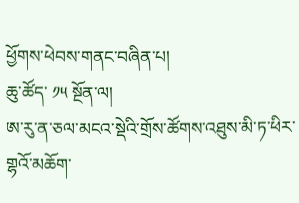ཕྱོགས་ཕེབས་གནང་བཞིན་པ།
ཆུ་ཚོད་ ༡༥ སྔོན་ལ།
ཨ་རུ་ན་ཅལ་མངའ་སྡེའི་གྲོས་ཚོགས་འཐུས་མི་ཏ་ཕིར་གྷའོ་མཆོག་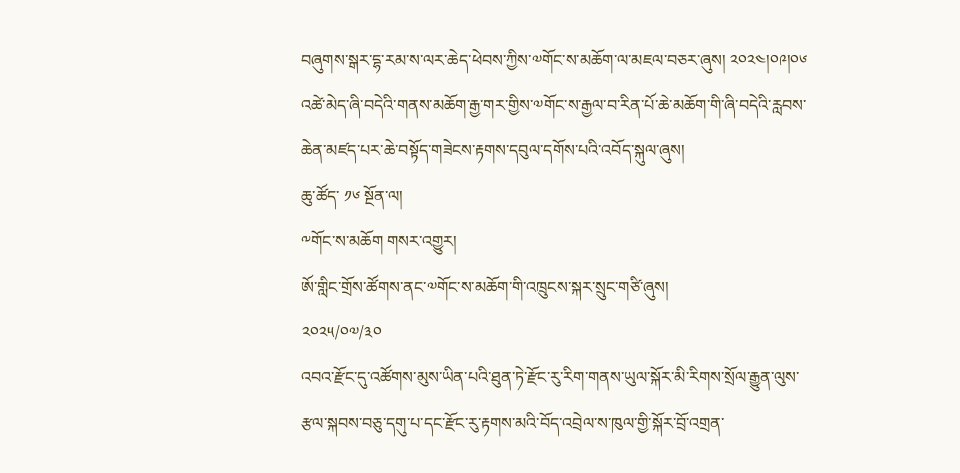བཞུགས་སྒར་དྷ་རམ་ས་ལར་ཆེད་ཕེབས་ཀྱིས་༧གོང་ས་མཆོག་ལ་མཇལ་བཅར་ཞུས། ༢༠༢༤།༠༩།༠༦
འཚེ་མེད་ཞི་བདེའི་གནས་མཆོག་རྒྱ་གར་གྱིས་༧གོང་ས་རྒྱལ་བ་རིན་པོ་ཆེ་མཆོག་གི་ཞི་བདེའི་རླབས་ཆེན་མཛད་པར་ཆེ་བསྟོད་གཟེངས་རྟགས་དབུལ་དགོས་པའི་འབོད་སྐུལ་ཞུས།
ཆུ་ཚོད་ ༡༦ སྔོན་ལ།
༸གོང་ས་མཆོག གསར་འགྱུར།
ཨོ་གླིང་གྲོས་ཚོགས་ནང་༧གོང་ས་མཆོག་གི་འཁྲུངས་སྐར་སྲུང་གཙི་ཞུས།
༢༠༢༥/༠༧/༣༠
འབའ་རྫོང་དུ་འཚོགས་མུས་ཡིན་པའི་ཐུན་ཏེ་རྫོང་རུ་རིག་གནས་ཡུལ་སྐོར་མི་རིགས་སྲོལ་རྒྱུན་ལུས་རྩལ་སྐབས་བཅུ་དགུ་པ་དང་རྫོང་རུ་རྟགས་མའི་བོད་འབྲེལ་ས་ཁུལ་གྱི་སྐོར་བྲོ་འགྲན་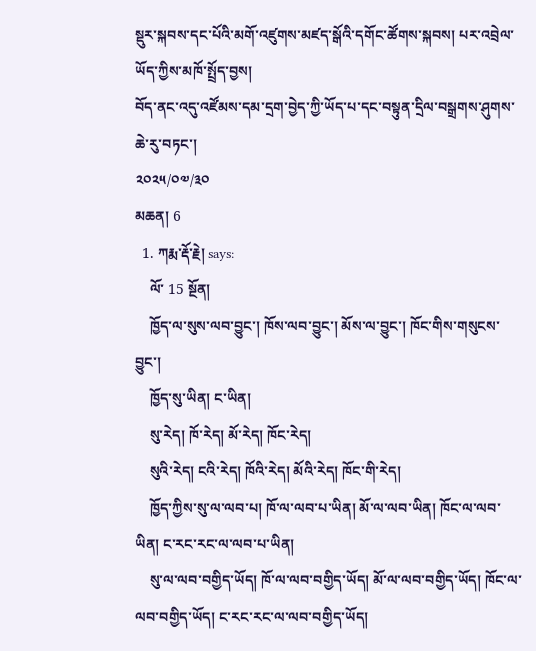སྡུར་སྐབས་དང་པོའི་མགོ་འཛུགས་མཛད་སྒོའི་དགོང་ཚོགས་སྐབས། པར་འབྲེལ་ཡོད་ཀྱིས་མཁོ་སྤྲོད་བྱས།
བོད་ནང་འདུ་འཛོམས་དམ་དྲག་བྱེད་ཀྱི་ཡོད་པ་དང་བསྟུན་དྲིལ་བསྒྲགས་ཤུགས་ཆེ་རུ་བཏང་།
༢༠༢༥/༠༧/༣༠
མཆན། 6
  1. ཀརྨ་རྡོ་རྗེ། says:
    ལོ་ 15 སྔོན།
    ཁྱོད་ལ་སུས་ལབ་བྱུང་། ཁོས་ལབ་བྱུང་། མོས་ལ་བྱུང་། ཁོང་གིས་གསུངས་བྱུང་།
    ཁྱོད་སུ་ཡིན། ང་ཡིན།
    སུ་རེད། ཁོ་རེད། མོ་རེད། ཁོང་རེད།
    སུའི་རེད། ངའི་རེད། ཁོའི་རེད། མོའི་རེད། ཁོང་གི་རེད།
    ཁྱོད་ཀྱིས་སུ་ལ་ལབ་པ། ཁོ་ལ་ལབ་པ་ཡིན། མོ་ལ་ལབ་ཡིན། ཁོང་ལ་ལབ་ཡིན། ང་རང་རང་ལ་ལབ་པ་ཡིན།
    སུ་ལ་ལབ་བགྱིད་ཡོད། ཁོ་ལ་ལབ་བགྱིད་ཡོད། མོ་ལ་ལབ་བགྱིད་ཡོད། ཁོང་ལ་ལབ་བགྱིད་ཡོད། ང་རང་རང་ལ་ལབ་བགྱིད་ཡོད།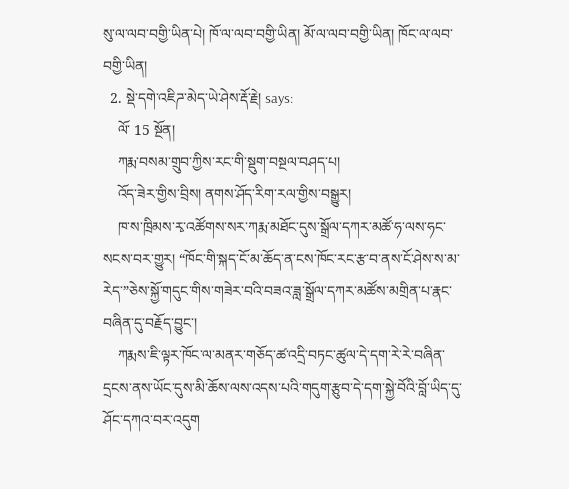སུ་ལ་ལབ་བགྱི་ཡིན་པེ། ཁོ་ལ་ལབ་བགྱི་ཡིན། མོ་ལ་ལབ་བགྱི་ཡིན། ཁོང་ལ་ལབ་བགྱི་ཡིན།
  2. སྡེ་དགེ་འཇིཌ་མེད་ཡེ་ཤེས་རྡོ་རྗེ། says:
    ལོ་ 15 སྔོན།
    ཀརྨ་བསམ་གྲུབ་ཀྱིས་རང་གི་སྡུག་བསྔལ་བཤད་པ།
    འོད་ཟེར་གྱིས་བྲིས། ནགས་ཤོད་རིག་རལ་གྱིས་བསྒྱུར།
    ཁ་ས་ཁྲིམས་རྭ་འཚོགས་སར་ཀརྨ་མཐོང་དུས་སྒྲོལ་དཀར་མཚོ་ཧ་ལས་ཧང་སངས་བར་གྱུར། “ཁོང་གི་སྐད་ངོ་མ་ཆོད་ན་ངས་ཁོང་རང་རྩ་བ་ནས་ངོ་ཤེས་ས་མ་རེད་”ཅེས་སྐྱོ་གདུང་གིས་གཟེར་བའི་བཟའ་ཟླ་སྒྲོལ་དཀར་མཚོས་མགྲིན་པ་རྣང་བཞིན་དུ་བརྗོད་བྱུང་།
    ཀརྨས་ཇི་ལྟར་ཁོང་ལ་མནར་གཅོད་ཚ་འདྲི་བཏང་ཚུལ་དེ་དག་རེ་རེ་བཞིན་དྲངས་ནས་ཡོང་དུས་མི་ཆོས་ལས་འདས་པའི་གདུག་རྩུབ་དེ་དག་སྐྱེ་བོའི་བློ་ཡིད་དུ་ཤོང་དཀའ་བར་འདུག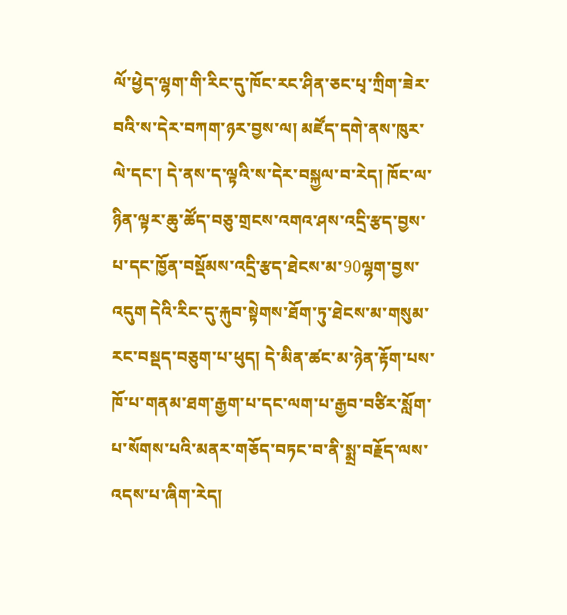ལོ་ཕྱེད་ལྷག་གི་རིང་དུ་ཁོང་རང་ཤིན་ཅང་པྭ་ཀྲིག་ཟེར་བའི་ས་དེར་བཀག་ཉར་བྱས་ལ། མཛོད་དགེ་ནས་ཁུར་ལེ་དང་། དེ་ནས་ད་ལྟའི་ས་དེར་བསྐྱལ་བ་རེད། ཁོང་ལ་ཉིན་ལྟར་ཆུ་ཚོད་བཅུ་གྲངས་འགའ་ཤས་འདྲི་རྩད་བྱས་པ་དང་ཁྱོན་བསྡོམས་འདྲི་རྩད་ཐེངས་མ་90ལྷག་བྱས་འདུག དེའི་རིང་དུ་རྐུབ་སྟེགས་ཐོག་ཏུ་ཐེངས་མ་གསུམ་རང་བསྡད་བཅུག་པ་ཕུད། དེ་མིན་ཚང་མ་ཉེན་རྟོག་པས་ཁོ་པ་གནམ་ཐག་རྒྱག་པ་དང་ལག་པ་རྒྱབ་བཙིར་སློག་པ་སོགས་པའི་མནར་གཅོད་བཏང་བ་ནི་སྨྲ་བརྗོད་ལས་འདས་པ་ཞིག་རེད།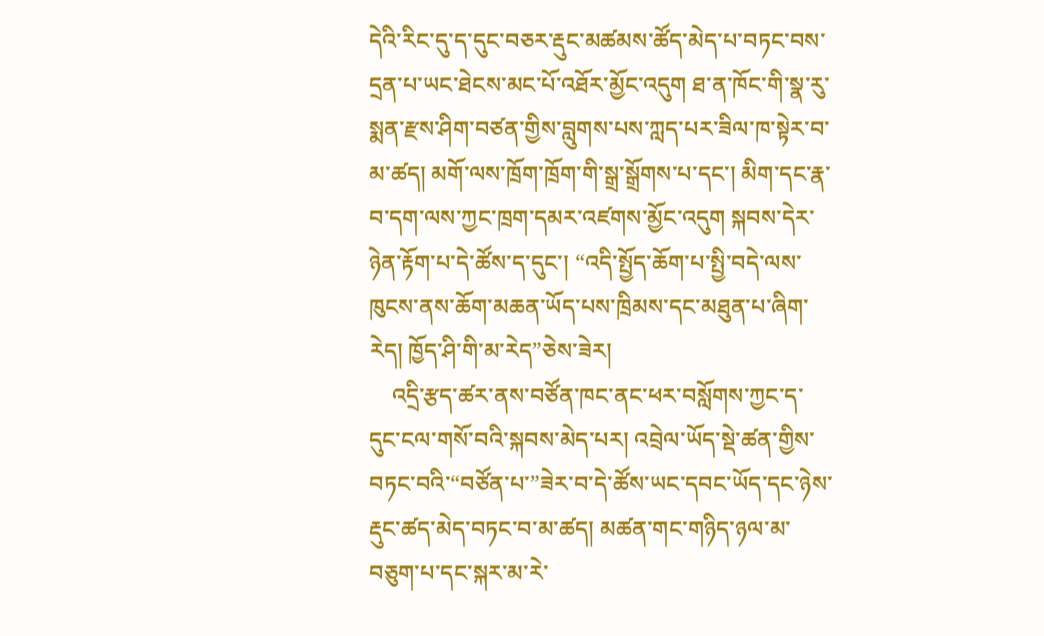དེའི་རིང་དུ་ད་དུང་བཅར་རྡུང་མཚམས་ཚོད་མེད་པ་བཏང་བས་དྲན་པ་ཡང་ཐེངས་མང་པོ་འཐོར་མྱོང་འདུག ཐ་ན་ཁོང་གི་སྣ་རུ་སྨན་རྫས་ཤིག་བཙན་གྱིས་བླུགས་པས་ཀླད་པར་ཟིལ་ཁ་སྟེར་བ་མ་ཚད། མགོ་ལས་ཁྲོག་ཁྲོག་གི་སྒྲ་སྒྲོགས་པ་དང་། མིག་དང་རྣ་བ་དག་ལས་ཀྱང་ཁྲག་དམར་འཛགས་མྱོང་འདུག སྐབས་དེར་ཉེན་རྟོག་པ་དེ་ཚོས་ད་དུང་། “འདི་སྤྱོད་ཆོག་པ་སྤྱི་བདེ་ལས་ཁུངས་ནས་ཆོག་མཆན་ཡོད་པས་ཁྲིམས་དང་མཐུན་པ་ཞིག་རེད། ཁྱོད་ཤི་གི་མ་རེད”ཅེས་ཟེར།
    འདྲི་རྩད་ཚར་ནས་བཙོན་ཁང་ནང་ཕར་བསློགས་ཀྱང་ད་དུང་ངལ་གསོ་བའི་སྐབས་མེད་པར། འབྲེལ་ཡོད་སྡེ་ཚན་གྱིས་བཏང་བའི་“བཙོན་པ་”ཟེར་བ་དེ་ཚོས་ཡང་དབང་ཡོད་དང་ཉེས་རྡུང་ཚད་མེད་བཏང་བ་མ་ཚད། མཚན་གང་གཉིད་ཉལ་མ་བཅུག་པ་དང་སྐར་མ་རེ་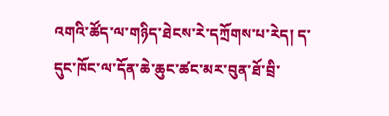འགའི་ཚོད་ལ་གཉིད་ཐེངས་རེ་དཀྲོགས་པ་རེད། ད་དུང་ཁོང་ལ་དོན་ཆེ་ཆུང་ཚང་མར་བུན་ཐོ་བྲི་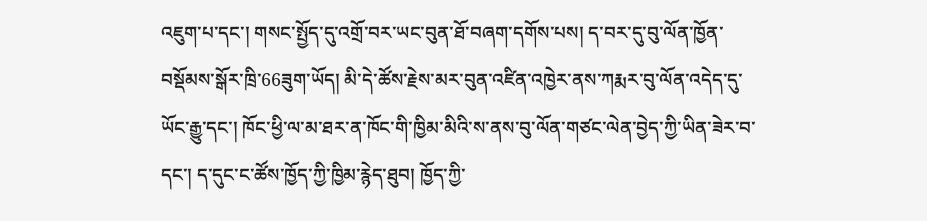འཇུག་པ་དང་། གསང་སྤྱོད་དུ་འགྲོ་བར་ཡང་བུན་ཐོ་བཞག་དགོས་པས། ད་བར་དུ་བུ་ལོན་ཁྱོན་བསྡོམས་སྒོར་ཁྲི་66ཟུག་ཡོད། མི་དེ་ཚོས་རྗེས་མར་བུན་འཛིན་འཁྱེར་ནས་ཀརྨར་བུ་ལོན་འདེད་དུ་ཡོང་རྒྱུ་དང་། ཁོང་ཕྱི་ལ་མ་ཐར་ན་ཁོང་གི་ཁྱིམ་མིའི་ས་ནས་བུ་ལོན་གཙང་ལེན་བྱེད་ཀྱི་ཡིན་ཟེར་བ་དང་། ད་དུང་ང་ཚོས་ཁྱོད་ཀྱི་ཁྱིམ་རྙེད་ཐུབ། ཁྱོད་ཀྱི་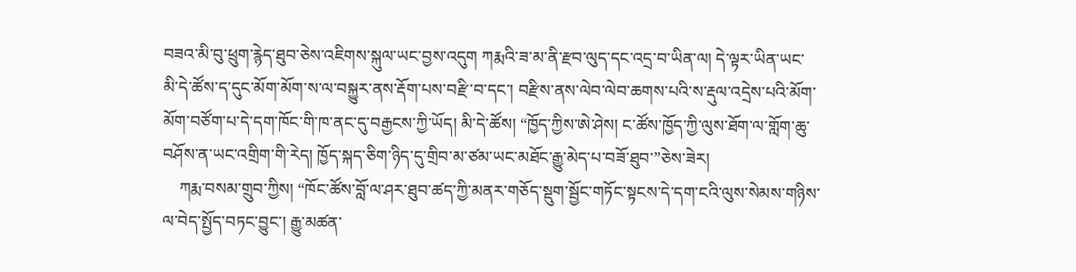བཟའ་མི་བུ་ཕྲུག་རྙེད་ཐུབ་ཅེས་འཇིགས་སྐུལ་ཡང་བྱས་འདུག ཀརྨའི་ཟ་མ་ནི་རྫབ་ལུད་དང་འདྲ་བ་ཡིན་ལ། དེ་ལྟར་ཡིན་ཡང་མི་དེ་ཚོས་ད་དུང་མོག་མོག་ས་ལ་བསྐྱུར་ནས་རྡོག་པས་བརྫི་བ་དང་། བརྫིས་ནས་ལེབ་ལེབ་ཆགས་པའི་ས་རྡུལ་འདྲེས་པའི་མོག་མོག་བཙོག་པ་དེ་དག་ཁོང་གི་ཁ་ནང་དུ་བརྒྱངས་ཀྱི་ཡོད། མི་དེ་ཚོས། “ཁྱོད་ཀྱིས་ཨེ་ཤེས། ང་ཚོས་ཁྱོད་ཀྱི་ལུས་ཐོག་ལ་གློག་ཆུ་བཤོས་ན་ཡང་འགྲིག་གི་རེད། ཁྱོད་སྐད་ཅིག་ཉིད་དུ་གྲིབ་མ་ཙམ་ཡང་མཐོང་རྒྱུ་མེད་པ་བཟོ་ཐུབ་”ཅེས་ཟེར།
    ཀརྨ་བསམ་གྲུབ་ཀྱིས། “ཁོང་ཚོས་བློ་ལ་ཤར་ཐུབ་ཚད་ཀྱི་མནར་གཅོད་སྡུག་སྦྱོང་གཏོང་སྟངས་དེ་དག་ངའི་ལུས་སེམས་གཉིས་ལ་བེད་སྤྱོད་བཏང་བྱུང་། རྒྱུ་མཚན་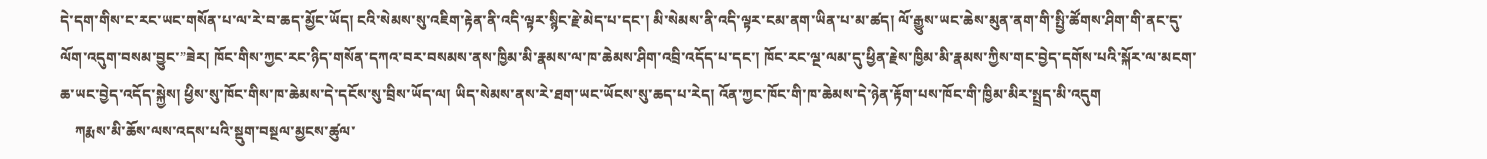དེ་དག་གིས་ང་རང་ཡང་གསོན་པ་ལ་རེ་བ་ཆད་མྱོང་ཡོད། ངའི་སེམས་སུ་འཇིག་རྟེན་ནི་འདི་ལྟར་སྙིང་རྗེ་མེད་པ་དང་། མི་སེམས་ནི་འདི་ལྟར་ངམ་ནག་ཡིན་པ་མ་ཚད། ལོ་རྒྱུས་ཡང་ཆེས་མུན་ནག་གི་སྤྱི་ཚོགས་ཤིག་གི་ནང་དུ་ལོག་འདུག་བསམ་བྱུང་”ཟེར། ཁོང་གིས་ཀྱང་རང་ཉིད་གསོན་དཀའ་བར་བསམས་ནས་ཁྱིམ་མི་རྣམས་ལ་ཁ་ཆེམས་ཤིག་འབྲི་འདོད་པ་དང་། ཁོང་རང་ལྔ་ལམ་དུ་ཕྱིན་རྗེས་ཁྱིམ་མི་རྣམས་ཀྱིས་གང་བྱེད་དགོས་པའི་སྐོར་ལ་མངག་ཆ་ཡང་བྱེད་འདོད་སྐྱེས། ཕྱིས་སུ་ཁོང་གིས་ཁ་ཆེམས་དེ་དངོས་སུ་བྲིས་ཡོད་ལ། ཡིད་སེམས་ནས་རེ་ཐག་ཡང་ཡོངས་སུ་ཆད་པ་རེད། འོན་ཀྱང་ཁོང་གི་ཁ་ཆེམས་དེ་ཉེན་རྟོག་པས་ཁོང་གི་ཁྱིམ་མིར་སྤྲད་མི་འདུག
    ཀརྨས་མི་ཆོས་ལས་འདས་པའི་སྡུག་བསྔལ་མྱངས་ཚུལ་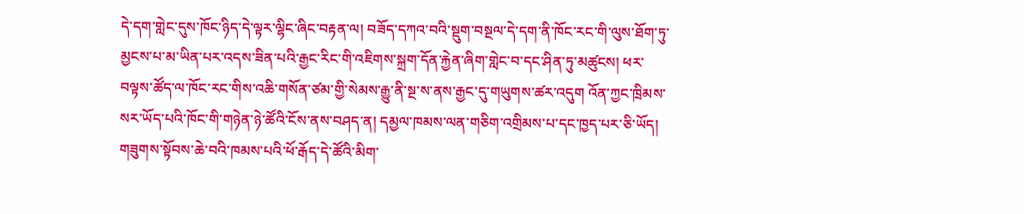དེ་དག་གླེང་དུས་ཁོང་ཉིད་དེ་ལྟར་ལྷིང་ཞིང་བརྟན་ལ། བཟོད་དཀའ་བའི་སྡུག་བསྔལ་དེ་དག་ནི་ཁོང་རང་གི་ལུས་ཐོག་ཏུ་མྱངས་པ་མ་ཡིན་པར་འདས་ཟིན་པའི་རྒྱང་རིང་གི་འཇིགས་སྐྲག་དོན་རྐྱེན་ཞིག་གླེང་བ་དང་ཤིན་ཏུ་མཚུངས། ཕར་བལྟས་ཚོད་ལ་ཁོང་རང་གིས་འཆི་གསོན་ཙམ་གྱི་སེམས་རྒྱུ་ནི་སྔ་ས་ནས་རྒྱང་དུ་གཡུགས་ཚར་འདུག འོན་ཀྱང་ཁྲིམས་སར་ཡོད་པའི་ཁོང་གི་གཉེན་ཉེ་ཚོའི་ངོས་ནས་བཤད་ན། དམྱལ་ཁམས་ལན་གཅིག་འགྲིམས་པ་དང་ཁྱད་པར་ཅི་ཡོད། གཟུགས་སྟོབས་ཆེ་བའི་ཁམས་པའི་ཕོ་རྒོད་དེ་ཚོའི་མིག་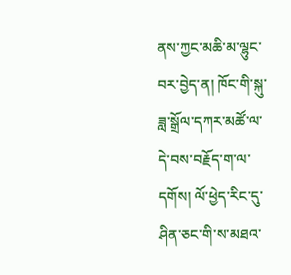ནས་ཀྱང་མཆི་མ་ལྷུང་བར་བྱེད་ན། ཁོང་གི་སྐུ་ཟླ་སྒྲོལ་དཀར་མཚོ་ལ་དེ་བས་བརྗོད་ག་ལ་དགོས། ལོ་ཕྱེད་རིང་དུ་ཤིན་ཅང་གི་ས་མཐའ་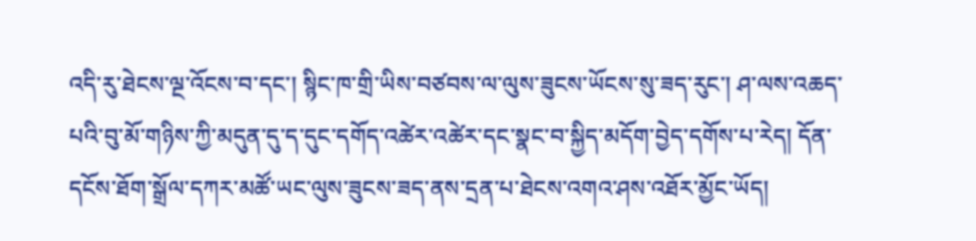འདི་རུ་ཐེངས་ལྔ་འོངས་བ་དང་། སྙིང་ཁ་གྲི་ཡིས་བཙབས་ལ་ལུས་ཟུངས་ཡོངས་སུ་ཟད་རུང་། ཤ་ལས་འཆད་པའི་བུ་མོ་གཉིས་ཀྱི་མདུན་དུ་ད་དུང་དགོད་འཚེར་འཚེར་དང་སྣང་བ་སྐྱིད་མདོག་བྱེད་དགོས་པ་རེད། དོན་དངོས་ཐོག་སྒྲོལ་དཀར་མཚོ་ཡང་ལུས་ཟུངས་ཟད་ནས་དྲན་པ་ཐེངས་འགའ་ཤས་འཐོར་མྱོང་ཡོད།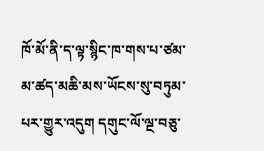ཁོ་མོ་ནི་ད་ལྟ་སྙིང་ཁ་གས་པ་ཙམ་མ་ཚད་མཆི་མས་ཡོངས་སུ་བཏུམ་པར་གྱུར་འདུག དགུང་ལོ་ལྔ་བཅུ་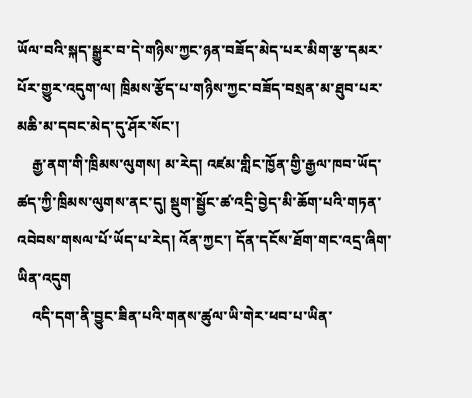ཡོལ་བའི་སྐད་སྒྱུར་བ་དེ་གཉིས་ཀྱང་ཉན་བཟོད་མེད་པར་མིག་རྩ་དམར་པོར་གྱུར་འདུག་ལ། ཁྲིམས་རྩོད་པ་གཉིས་ཀྱང་བཟོད་བསྲན་མ་ཐུབ་པར་མཆི་མ་དབང་མེད་དུ་ཤོར་སོང་།
    རྒྱ་ནག་གི་ཁྲིམས་ལུགས། མ་རེད། འཛམ་གླིང་ཁྱོན་གྱི་རྒྱལ་ཁབ་ཡོད་ཚད་ཀྱི་ཁྲིམས་ལུགས་ནང་དུ། སྡུག་སྦྱོང་ཚ་འདྲི་བྱེད་མི་ཆོག་པའི་གཏན་འབེབས་གསལ་པོ་ཡོད་པ་རེད། འོན་ཀྱང་། དོན་དངོས་ཐོག་གང་འདྲ་ཞིག་ཡིན་འདུག
    འདི་དག་ནི་བྱུང་ཟིན་པའི་གནས་ཚུལ་ཡི་གེར་ཕབ་པ་ཡིན་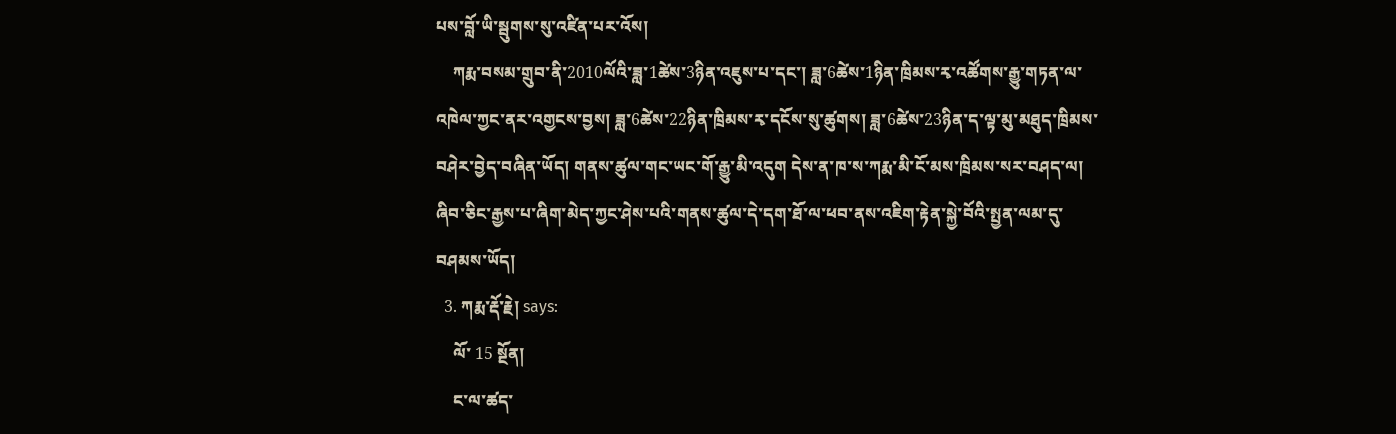པས་བློ་ཡི་སྦུགས་སུ་འཛིན་པར་འོས།
    ཀརྨ་བསམ་གྲུབ་ནི་2010ལོའི་ཟླ་1ཚེས་3ཉིན་འཇུས་པ་དང་། ཟླ་6ཚེས་1ཉིན་ཁྲིམས་རྭ་འཚོགས་རྒྱུ་གཏན་ལ་འཁེལ་ཀྱང་ནར་འགྱངས་བྱས། ཟླ་6ཚེས་22ཉིན་ཁྲིམས་རྭ་དངོས་སུ་ཚུགས། ཟླ་6ཚེས་23ཉིན་ད་ལྟ་མུ་མཐུད་ཁྲིམས་བཤེར་བྱེད་བཞིན་ཡོད། གནས་ཚུལ་གང་ཡང་གོ་རྒྱུ་མི་འདུག དེས་ན་ཁ་ས་ཀརྨ་མི་ངོ་མས་ཁྲིམས་སར་བཤད་ལ། ཞིབ་ཅིང་རྒྱས་པ་ཞིག་མེད་ཀྱང་ཤེས་པའི་གནས་ཚུལ་དེ་དག་ཐོ་ལ་ཕབ་ནས་འཇིག་རྟེན་སྐྱེ་བོའི་སྤྱན་ལམ་དུ་བཤམས་ཡོད།
  3. ཀརྨ་རྡོ་རྗེ། says:
    ལོ་ 15 སྔོན།
    ང་ལ་ཚད་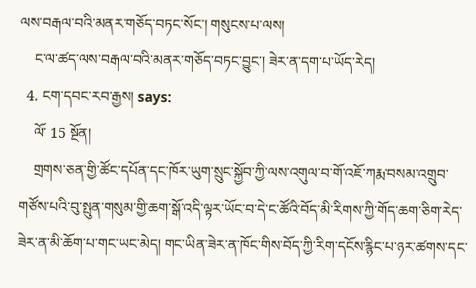ལས་བརྒལ་བའི་མནར་གཅོད་བཏང་སོང་། གསུངས་པ་ལས།
    ང་ལ་ཚད་ལས་བརྒལ་བའི་མནར་གཅོད་བཏང་བྱུང་། ཟེར་ན་དག་པ་ཡོད་རེད།
  4. ངག་དབང་རབ་རྒྱས། says:
    ལོ་ 15 སྔོན།
    གྲགས་ཅན་གྱི་ཚོང་དཔོན་དང་ཁོར་ཡུག་སྲུང་སྐྱོབ་ཀྱི་ལས་འགུལ་བ་གོ་འཇོ་ཀརྨ་བསམ་འགྲུབ་གཙོས་པའི་བུ་སྤུན་གསུམ་གྱི་ཆག་སྒོ་འདི་ལྟར་ཡོང་བ་དེ་ང་ཚོའི་བོད་མི་རིགས་ཀྱི་གོད་ཆག་ཅིག་རེད་ཟེར་ན་མི་ཆོག་པ་གང་ཡང་མེད། གང་ཡིན་ཟེར་ན་ཁོང་གིས་བོད་ཀྱི་རིག་དངོས་རྙིང་པ་ཉར་ཚགས་དང་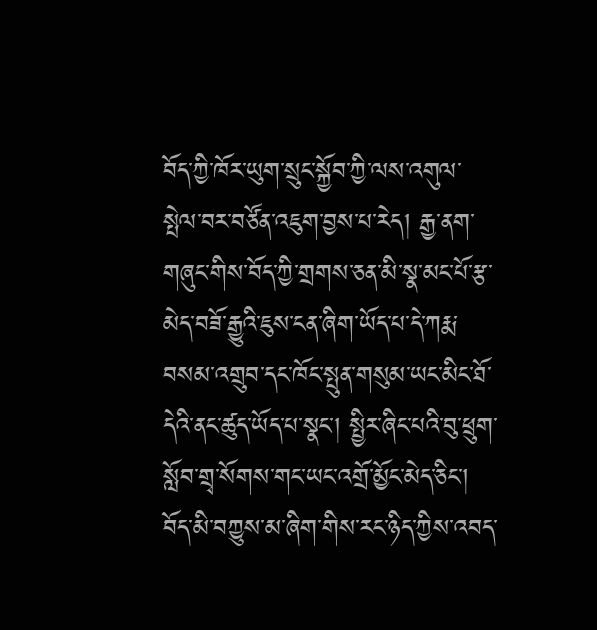བོད་ཀྱི་ཁོར་ཡུག་སྲུང་སྐྱོབ་ཀྱི་ལས་འགུལ་སྤེལ་བར་བཙོན་འཇུག་བྱས་པ་རེད། རྒྱ་ནག་གཞུང་གིས་བོད་ཀྱི་གྲགས་ཅན་མི་སྣ་མང་པོ་རྩ་མེད་བཟོ་རྒྱུའི་ཇུས་ངན་ཞིག་ཡོད་པ་དེ་ཀརྨ་བསམ་འགྲུབ་དང་ཁོང་སྤུན་གསུམ་ཡང་མིང་ཐོ་དེའི་ནང་ཚུད་ཡོད་པ་སྣང་། སྤྱིར་ཞིང་པའི་བུ་ཕྲུག་སློབ་གྲྭ་སོགས་གང་ཡང་འགྲོ་མྱོང་མེད་ཅིང་། བོད་མི་བཀྱུས་མ་ཞིག་གིས་རང་ཉིད་ཀྱིས་འབད་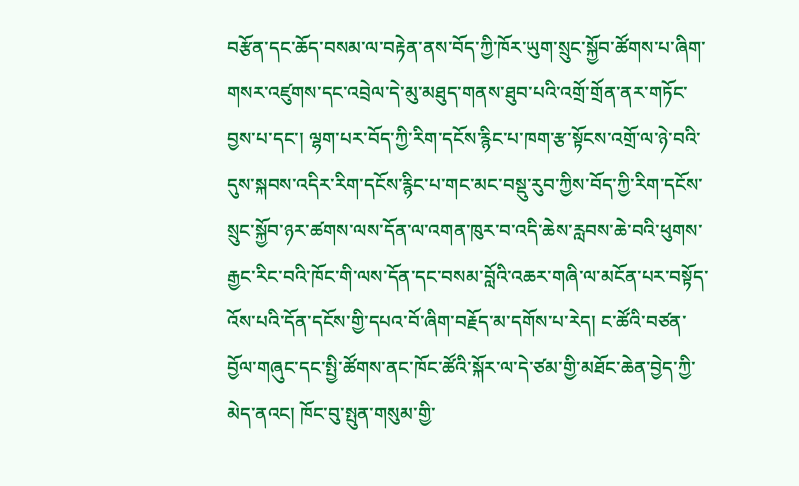བརྩོན་དང་ཆོད་བསམ་ལ་བརྟེན་ནས་བོད་ཀྱི་ཁོར་ཡུག་སྲུང་སྐྱོབ་ཚོགས་པ་ཞིག་གསར་འཛུགས་དང་འབྲེལ་དེ་མུ་མཐུད་གནས་ཐུབ་པའི་འགྲོ་གྲོན་ནར་གཏོང་བྱས་པ་དང་། ལྷག་པར་བོད་ཀྱི་རིག་དངོས་རྙིང་པ་ཁག་རྩ་སྟོངས་འགྲོ་ལ་ཉེ་བའི་དུས་སྐབས་འདིར་རིག་དངོས་རྙིང་པ་གང་མང་བསྡུ་རུབ་ཀྱིས་བོད་ཀྱི་རིག་དངོས་སྲུང་སྐྱོབ་ཉར་ཚགས་ལས་དོན་ལ་འགན་ཁུར་བ་འདི་ཆེས་རླབས་ཆེ་བའི་ཕུགས་རྒྱང་རིང་བའི་ཁོང་གི་ལས་དོན་དང་བསམ་བློའི་འཆར་གཞི་ལ་མངོན་པར་བསྟོད་འོས་པའི་དོན་དངོས་གྱི་དཔའ་བོ་ཞིག་བརྗོད་མ་དགོས་པ་རེད། ང་ཚོའི་བཙན་བྱོལ་གཞུང་དང་སྤྱི་ཚོགས་ནང་ཁོང་ཚོའི་སྐོར་ལ་དེ་ཙམ་གྱི་མཐོང་ཆེན་བྱེད་ཀྱི་མེད་ནའང། ཁོང་བུ་སྤུན་གསུམ་གྱི་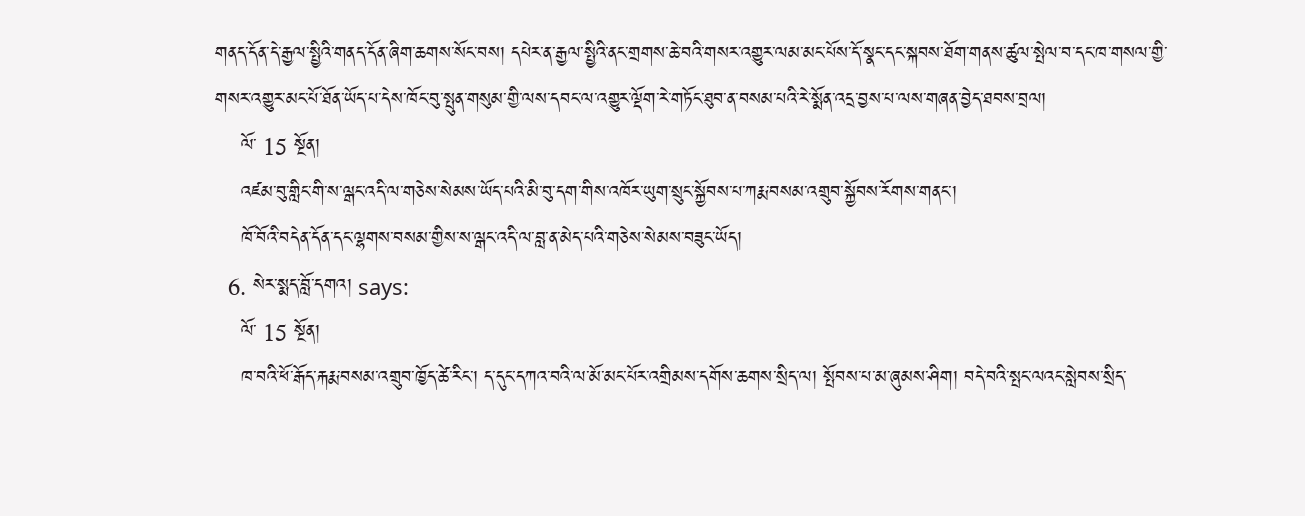གནད་དོན་དེ་རྒྱལ་སྤྱིའི་གནད་དོན་ཞིག་ཆགས་སོང་བས། དཔེར་ན་རྒྱལ་སྤྱིའི་ནང་གྲགས་ཆེ་བའི་གསར་འགྱུར་ལམ་མང་པོས་དོ་སྣང་དང་སྐབས་ཐོག་གནས་ཚུལ་སྤེལ་བ་དང་ཁ་གསལ་གྱི་གསར་འགྱུར་མང་པོ་ཐོན་ཡོད་པ་དེས་ཁོང་བུ་སྤུན་གསུམ་གྱི་ལས་དབང་ལ་འགྱུར་ལྡོག་རེ་གཏོང་ཐུབ་ན་བསམ་པའི་རེ་སྨོན་འདྲ་བྱས་པ་ལས་གཞན་བྱེད་ཐབས་བྲལ།
    ལོ་ 15 སྔོན།
    འཛམ་བུ་གླིང་གི་ས་ལྒང་འདི་ལ་གཅེས་སེམས་ཡོད་པའི་མི་བུ་དག་གིས་འཁོར་ཡུག་སྲུང་སྐྱོབས་པ་ཀརྨ་བསམ་འགྲུབ་སྐྱོབས་རོགས་གནང་།
    ཁོ་བོའི་བདེན་དོན་དང་ལྷགས་བསམ་གྱིས་ས་ལྒང་འདི་ལ་བླ་ན་མེད་པའི་གཅེས་སེམས་བཟུང་ཡོད།
  6. སེར་སྨད་བློ་དགའ། says:
    ལོ་ 15 སྔོན།
    ཁ་བའི་ཕོ་རྒོད་རྐརྨ་བསམ་འགྲུབ་ཁྱོད་ཚེ་རིང་། ད་དུང་དཀའ་བའི་ལ་མོ་མང་པོར་འགྲིམས་དགོས་ཆགས་སྲིད་ལ། སྤོབས་པ་མ་ཞུམས་ཤིག། བདེ་བའི་སྤང་ལའང་སླེབས་སྲིད་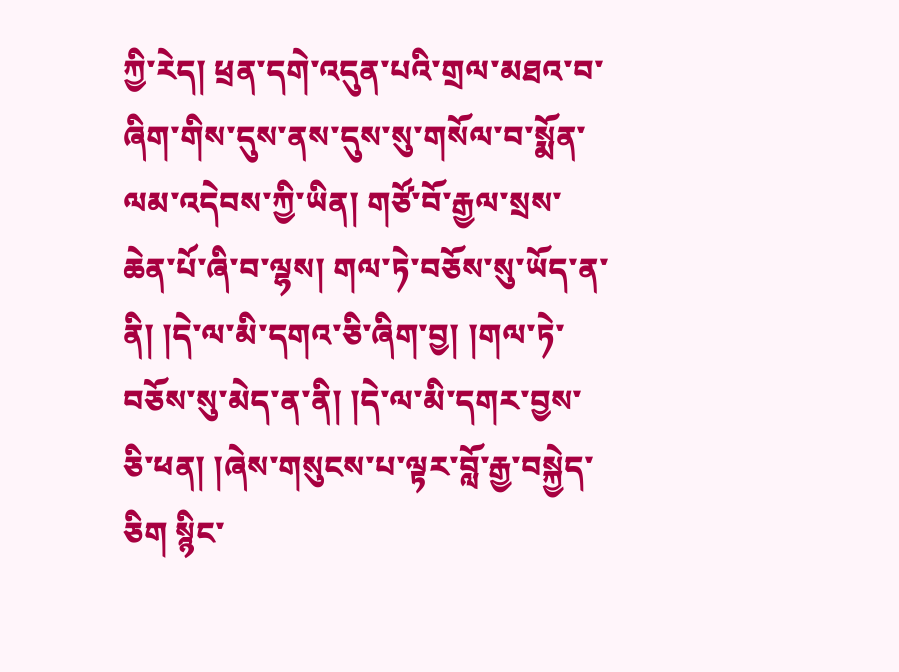ཀྱི་རེད། ཕྲན་དགེ་འདུན་པའི་གྲལ་མཐའ་བ་ཞིག་གིས་དུས་ནས་དུས་སུ་གསོལ་བ་སྨོན་ལམ་འདེབས་ཀྱི་ཡིན། གཙོ་བོ་རྒྱལ་སྲས་ཆེན་པོ་ཞི་བ་ལྷས། གལ་ཏེ་བཅོས་སུ་ཡོད་ན་ནི། །དེ་ལ་མི་དགའ་ཅི་ཞིག་བྱ། །གལ་ཏེ་བཅོས་སུ་མེད་ན་ནི། །དེ་ལ་མི་དགར་བྱས་ཅི་ཕན། །ཞེས་གསུངས་པ་ལྟར་བློ་རྒྱ་བསྐྱེད་ཅིག སྙིང་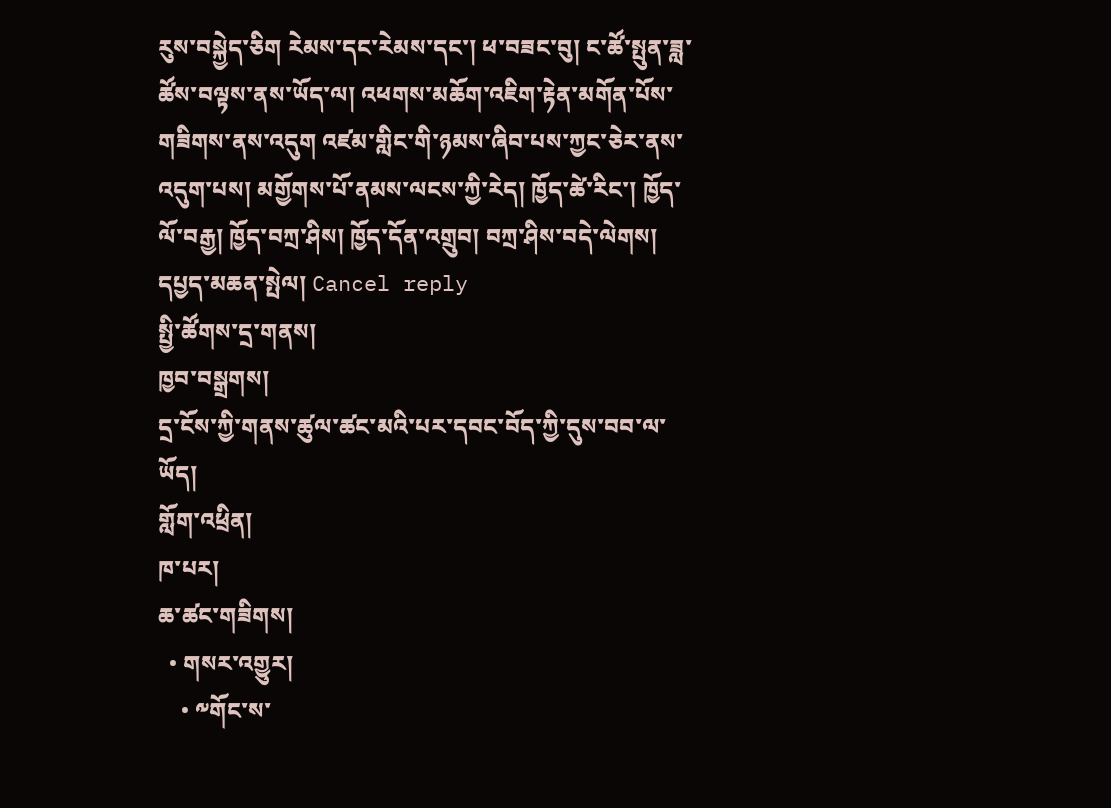རུས་བསྐྱེད་ཅིག རེམས་དང་རེམས་དང་། ཕ་བཟང་བུ། ང་ཚོ་སྤུན་ཟླ་ཚོས་བལྟས་ནས་ཡོད་ལ། འཕགས་མཆོག་འཇིག་རྟེན་མགོན་པོས་གཟིགས་ནས་འདུག འཛམ་གླིང་གི་ཉམས་ཞིབ་པས་ཀྱང་ཅེར་ནས་འདུག་པས། མགྱོགས་པོ་ནམས་ལངས་ཀྱི་རེད། ཁྱོད་ཚེ་རིང་། ཁྱོད་ལོ་བརྒྱ། ཁྱོད་བཀྲ་ཤིས། ཁྱོད་དོན་འགྲུབ། བཀྲ་ཤིས་བདེ་ལེགས།
དཔྱད་མཆན་སྤེལ། Cancel reply
སྤྱི་ཚོགས་དྲ་གནས།
ཁྱབ་བསྒྲགས།
དྲ་ངོས་ཀྱི་གནས་ཚུལ་ཚང་མའི་པར་དབང་བོད་ཀྱི་དུས་བབ་ལ་ཡོད།
གློག་འཕྲིན།
ཁ་པར།
ཆ་ཚང་གཟིགས།
  • གསར་འགྱུར།
    • ༸གོང་ས་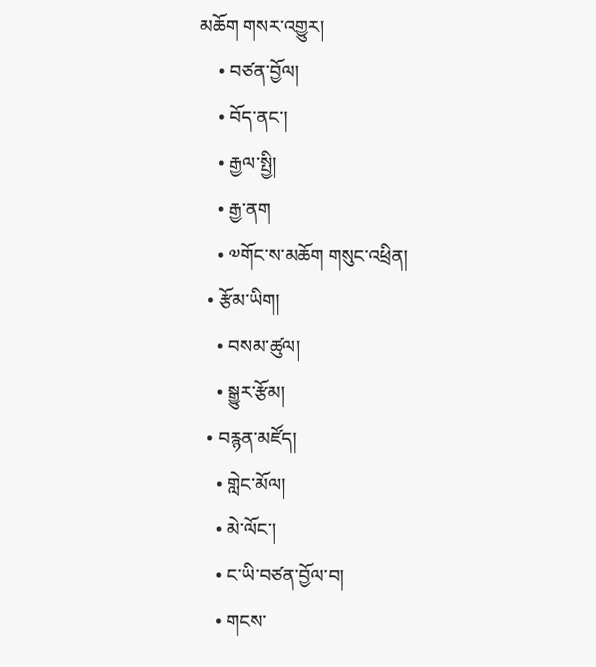མཆོག གསར་འགྱུར།
    • བཙན་བྱོལ།
    • བོད་ནང་།
    • རྒྱལ་སྤྱི།
    • རྒྱ་ནག
    • ༧གོང་ས་མཆོག གསུང་འཕྲིན།
  • རྩོམ་ཡིག།
    • བསམ་ཚུལ།
    • སྒྱུར་རྩོམ།
  • བརྙན་མཛོད།
    • གླེང་མོལ།
    • མེ་ལོང་།
    • ང་ཡི་བཙན་བྱོལ་བ།
    • གངས་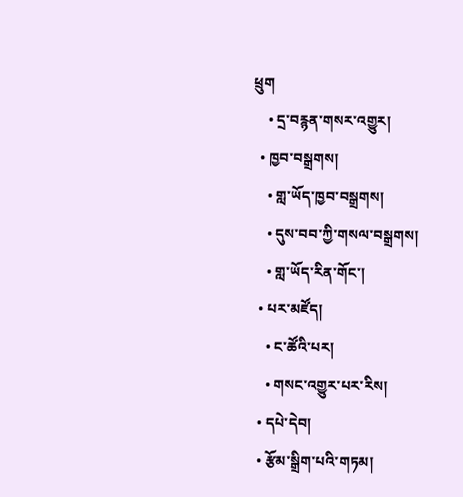ཕྲུག
    • དྲ་བརྙན་གསར་འགྱུར།
  • ཁྱབ་བསྒྲགས།
    • གླ་ཡོད་ཁྱབ་བསྒྲགས།
    • དུས་བབ་ཀྱི་གསལ་བསྒྲགས།
    • གླ་ཡོད་རིན་གོང་།
  • པར་མཛོད།
    • ང་ཚོའི་པར།
    • གསང་འགྱུར་པར་རིས།
  • དཔེ་དེབ།
  • རྩོམ་སྒྲིག་པའི་གཏམ།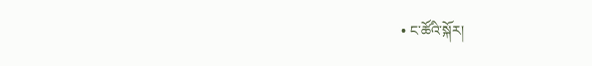• ང་ཚོའི་སྐོར།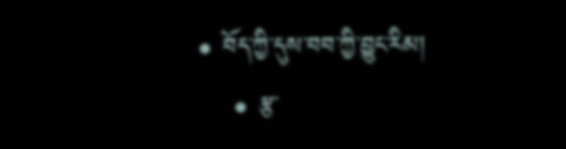• བོད་ཀྱི་དུས་བབ་ཀྱི་བྱུང་རིམ།
    • རྩ་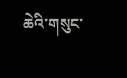ཆེའི་གསུང་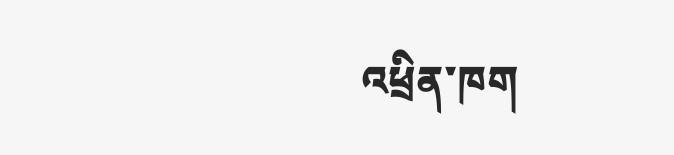འཕྲིན་ཁག